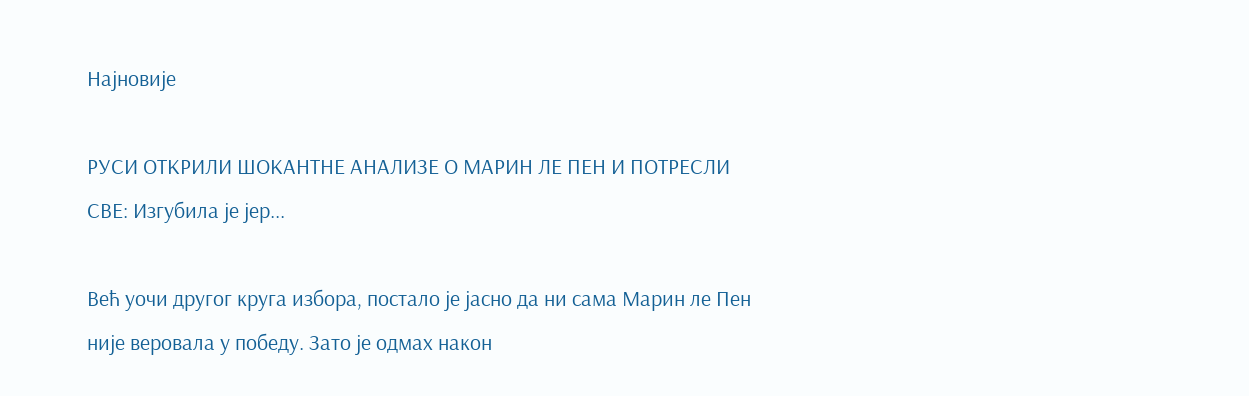Најновије

РУСИ ОТКРИЛИ ШОКАНТНЕ АНАЛИЗЕ О МАРИН ЛЕ ПЕН И ПОТРЕСЛИ СВЕ: Изгубила је јер...

Већ уочи другог круга избора, постало је јасно да ни сама Марин ле Пен није веровала у победу. Зато је одмах након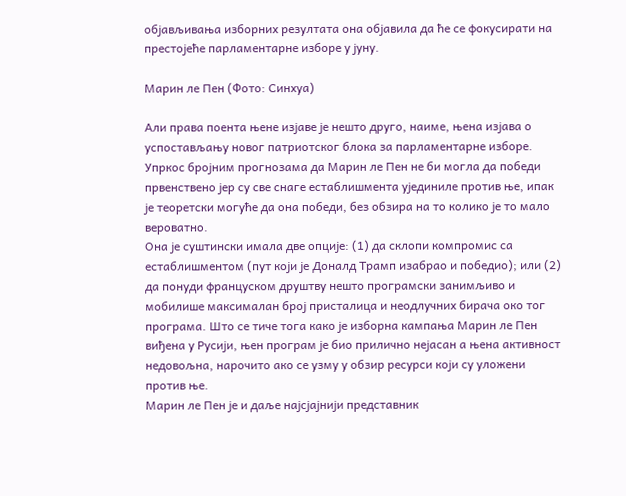објављивања изборних резултата она објавила да ће се фокусирати на престојеће парламентарне изборе у јуну.

Марин ле Пен (Фото: Синхуа)

Али права поента њене изјаве је нешто друго, наиме, њена изјава о успостављању новог патриотског блока за парламентарне изборе.
Упркос бројним прогнозама да Марин ле Пен не би могла да победи првенствено јер су све снаге естаблишмента ујединиле против ње, ипак је теоретски могуће да она победи, без обзира на то колико је то мало вероватно.
Она је суштински имала две опције: (1) да склопи компромис са естаблишментом (пут који је Доналд Трамп изабрао и победио); или (2) да понуди француском друштву нешто програмски занимљиво и мобилише максималан број присталица и неодлучних бирача око тог програма. Што се тиче тога како је изборна кампања Марин ле Пен виђена у Русији, њен програм је био прилично нејасан а њена активност недовољна, нарочито ако се узму у обзир ресурси који су уложени против ње.
Марин ле Пен је и даље најсјајнији представник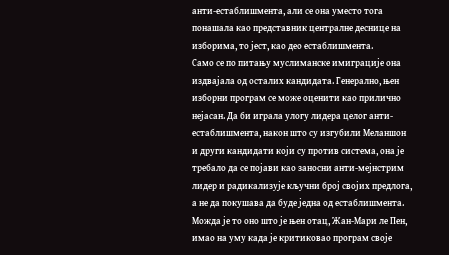анти-естаблишмента, али се она уместо тога понашала као представник централне деснице на изборима, то јест, као део естаблишмента.
Само се по питању муслиманске имиграције она издвајала од осталих кандидата. Генерално, њен изборни програм се може оценити као прилично нејасан. Да би играла улогу лидера целог анти-естаблишмента, након што су изгубили Меланшон и други кандидати који су против система, она је требало да се појави као заносни анти-мејнстрим лидер и радикализује кључни број својих предлога, а не да покушава да буде једна од естаблишмента.
Можда је то оно што је њен отац, Жан-Мари ле Пен, имао на уму када је критиковао програм своје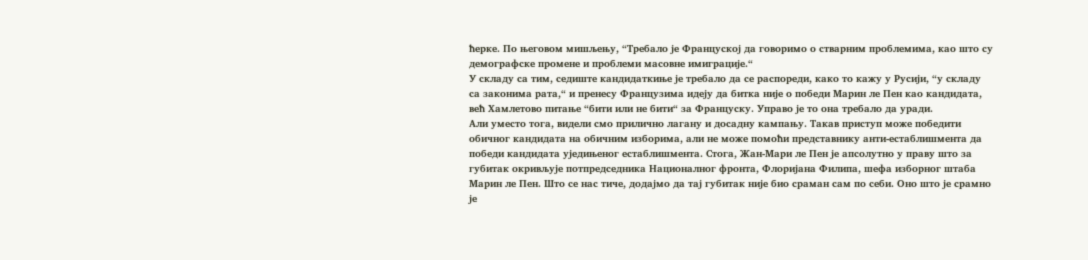ћерке. По његовом мишљењу, “Требало је Француској да говоримо о стварним проблемима, као што су демографске промене и проблеми масовне имиграције.“
У складу са тим, седиште кандидаткиње је требало да се распореди, како то кажу у Русији, “у складу са законима рата,“ и пренесу Французима идеју да битка није о победи Марин ле Пен као кандидата, већ Хамлетово питање “бити или не бити“ за Француску. Управо је то она требало да уради.
Али уместо тога, видели смо прилично лагану и досадну кампању. Такав приступ може победити обичног кандидата на обичним изборима, али не може помоћи представнику анти-естаблишмента да победи кандидата уједињеног естаблишмента. Стога, Жан-Мари ле Пен је апсолутно у праву што за губитак окривљује потпредседника Националног фронта, Флоријана Филипа, шефа изборног штаба Марин ле Пен. Што се нас тиче, додајмо да тај губитак није био сраман сам по себи. Оно што је срамно је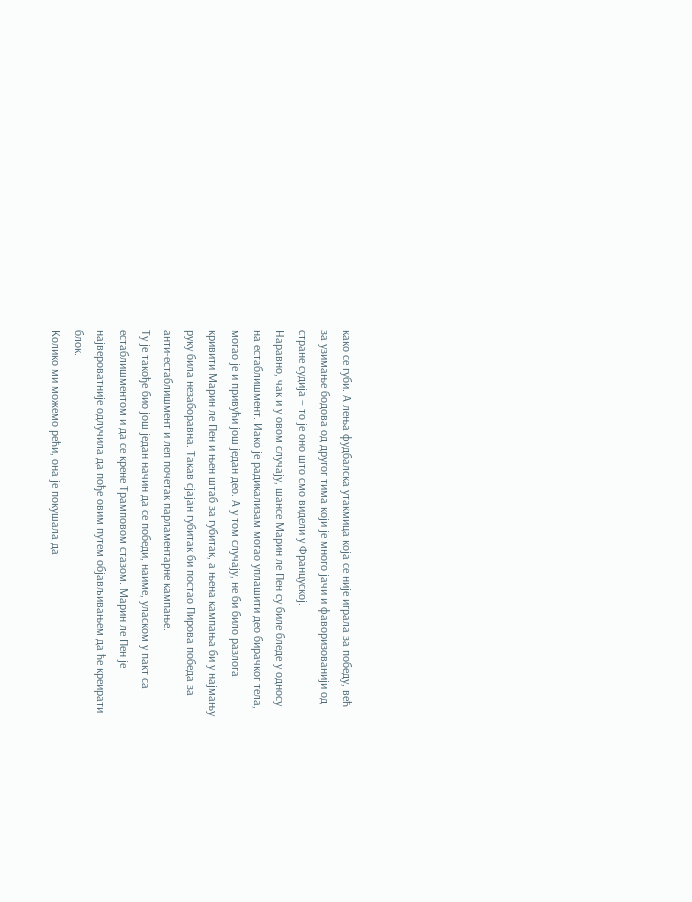како се губи. А лења фудбалска утакмица која се није играла за победу, већ за узимање бодова од другог тима који је много јачи и фаворизованији од стране судија – то је оно што смо видели у Француској.
Наравно, чак и у овом случају, шансе Марин ле Пен су биле бледе у односу на естаблишмент. Иако је радикализам могао уплашити део бирачког тела, могао је и привући још један део. А у том случају, не би било разлога кривити Марин ле Пен и њен штаб за губитак, а њена кампања би у најмању руку била незаборавна. Такав сјајан губитак би постао Пирова победа за анти-естаблишмент и леп почетак парламентарне кампање.
Ту је такође био још један начин да се победи, наиме, уласком у пакт са естаблишментом и да се крене Трамповом стазом. Марин ле Пен је највероватније одлучила да пође овим путем објављивањем да ће креирати блок.
Kолико ми можемо рећи, она је покушала да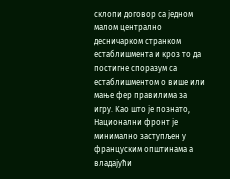склопи договор са једном малом централно десничарком странком естаблишмента и кроз то да постигне споразум са естаблишментом о више или мање фер правилима за игру. Kао што је познато, Национални фронт је минимално заступљен у француским општинама а владајући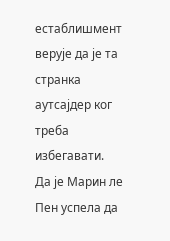естаблишмент верује да је та странка аутсајдер ког треба избегавати.
Да је Марин ле Пен успела да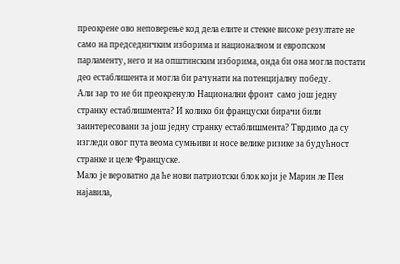преокрене ово неповерење код дела елите и стекне високе резултате не само на председничким изборима и националном и европском парламенту, него и на општинским изборима, онда би она могла постати део естаблишента и могла би рачунати на потенцијалну победу.
Али зар то не би преокренуло Национални фронт  само још једну странку естаблишмента? И колико би француски бирачи били заинтересовани за још једну странку естаблишмента? Тврдимо да су изгледи овог пута веома сумњиви и носе велике ризике за будућност странке и целе Француске.
Мало је вероватно да ће нови патриотски блок који је Марин ле Пен најавила,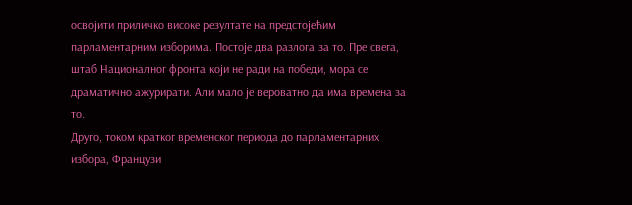освојити приличко високе резултате на предстојећим парламентарним изборима. Постоје два разлога за то. Пре свега, штаб Националног фронта који не ради на победи, мора се драматично ажурирати. Али мало је вероватно да има времена за то.
Друго, током кратког временског периода до парламентарних избора, Французи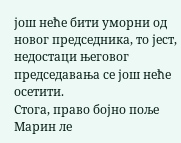још неће бити уморни од новог председника, то јест, недостаци његовог председавања се још неће осетити.
Стога, право бојно поље Марин ле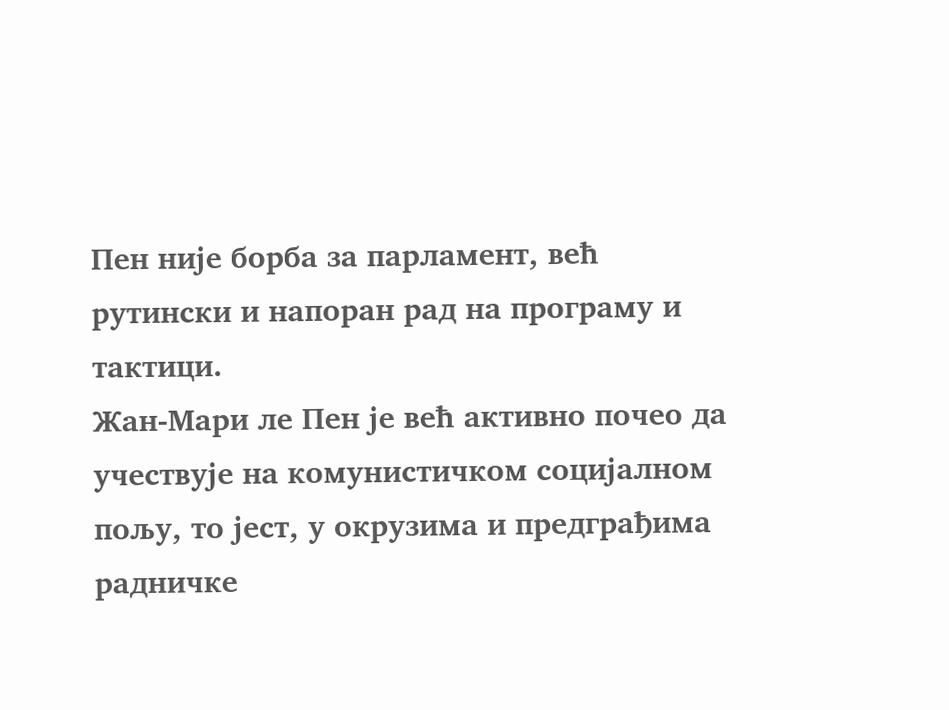Пен није борба за парламент, већ рутински и напоран рад на програму и тактици.
Жан-Мари ле Пен је већ активно почео да учествује на комунистичком социјалном пољу, то јест, у окрузима и предграђима радничке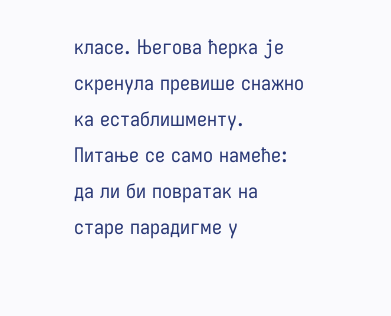класе. Његова ћерка је скренула превише снажно ка естаблишменту. Питање се само намеће: да ли би повратак на старе парадигме у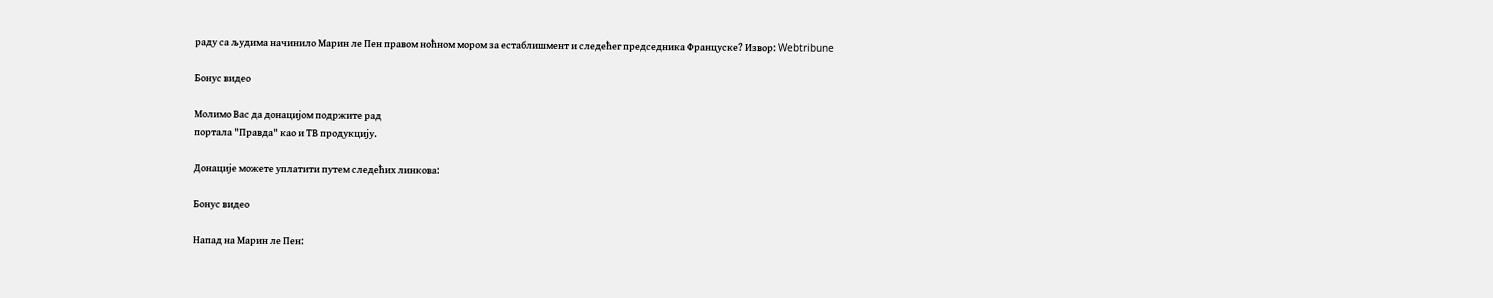раду са људима начинило Марин ле Пен правом ноћном мором за естаблишмент и следећег председника Француске? Извор: Webtribune

Бонус видео

Молимо Вас да донацијом подржите рад
портала "Правда" као и ТВ продукцију.

Донације можете уплатити путем следећих линкова:

Бонус видео

Напад на Марин ле Пен: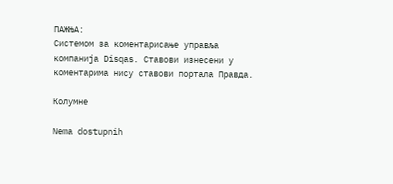ПАЖЊА:
Системом за коментарисање управља компанија Disqas. Ставови изнесени у коментарима нису ставови портала Правда.

Колумне

Nema dostupnih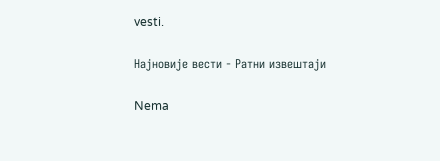vesti.

Најновије вести - Ратни извештаји

Nema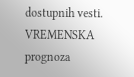dostupnih vesti.
VREMENSKA prognoza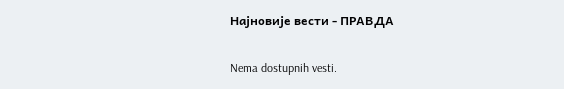Најновије вести - ПРАВДА

Nema dostupnih vesti.